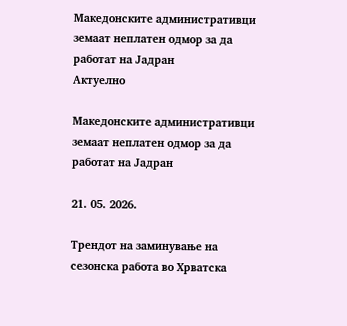Македонските административци земаат неплатен одмор за да работат на Јадран
Актуелно

Македонските административци земаат неплатен одмор за да работат на Јадран

21. 05. 2026.

Трендот на заминување на сезонска работа во Хрватска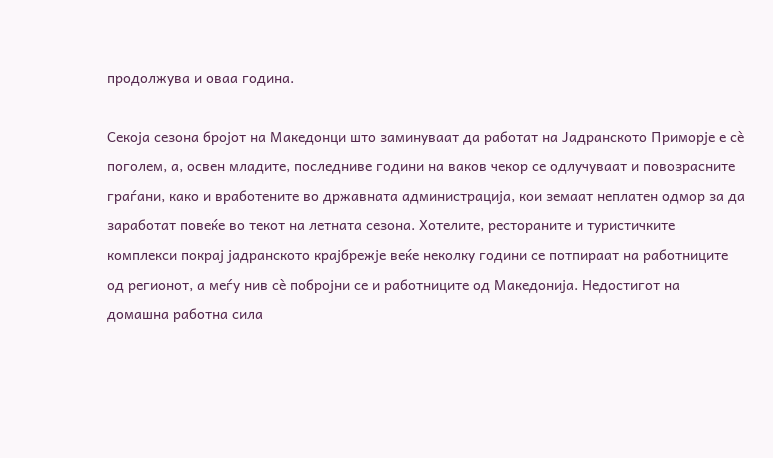продолжува и оваа година.

Секоја сезона бројот на Македонци што заминуваат да работат на Јадранското Приморје е сѐ поголем, а, освен младите, последниве години на ваков чекор се одлучуваат и повозрасните граѓани, како и вработените во државната администрација, кои земаат неплатен одмор за да заработат повеќе во текот на летната сезона. Хотелите, рестораните и туристичките комплекси покрај јадранското крајбрежје веќе неколку години се потпираат на работниците од регионот, а меѓу нив сѐ побројни се и работниците од Македонија. Недостигот на домашна работна сила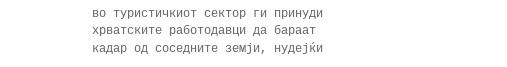во туристичкиот сектор ги принуди хрватските работодавци да бараат кадар од соседните земји, нудејќи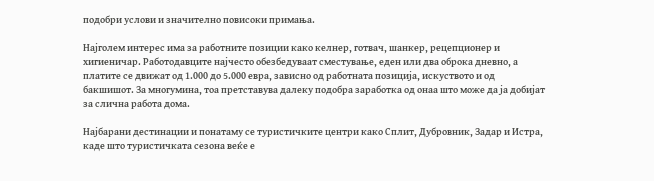подобри услови и значително повисоки примања.

Најголем интерес има за работните позиции како келнер, готвач, шанкер, рецепционер и хигиеничар. Работодавците најчесто обезбедуваат сместување, еден или два оброка дневно, а платите се движат од 1.000 до 5.000 евра, зависно од работната позиција, искуството и од бакшишот. За многумина, тоа претставува далеку подобра заработка од онаа што може да ја добијат за слична работа дома.

Најбарани дестинации и понатаму се туристичките центри како Сплит, Дубровник, Задар и Истра, каде што туристичката сезона веќе е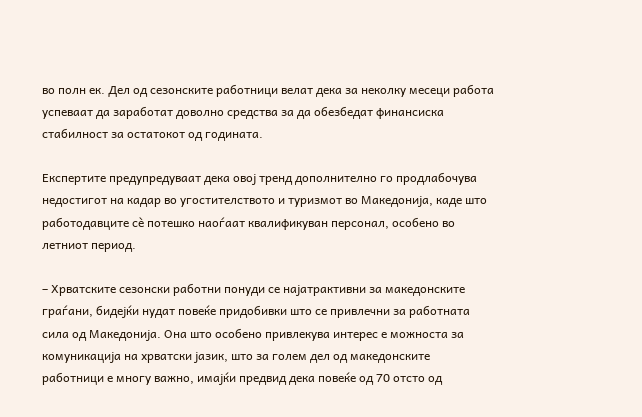во полн ек. Дел од сезонските работници велат дека за неколку месеци работа успеваат да заработат доволно средства за да обезбедат финансиска стабилност за остатокот од годината.

Експертите предупредуваат дека овој тренд дополнително го продлабочува недостигот на кадар во угостителството и туризмот во Македонија, каде што работодавците сѐ потешко наоѓаат квалификуван персонал, особено во летниот период.

– Хрватските сезонски работни понуди се најатрактивни за македонските граѓани, бидејќи нудат повеќе придобивки што се привлечни за работната сила од Македонија. Она што особено привлекува интерес е можноста за комуникација на хрватски јазик, што за голем дел од македонските работници е многу важно, имајќи предвид дека повеќе од 70 отсто од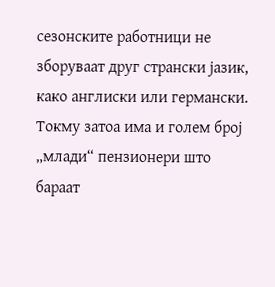сезонските работници не зборуваат друг странски јазик, како англиски или германски. Токму затоа има и голем број „млади“ пензионери што бараат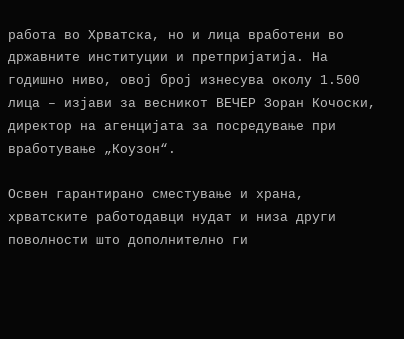работа во Хрватска, но и лица вработени во државните институции и претпријатија. На годишно ниво, овој број изнесува околу 1.500 лица – изјави за весникот ВЕЧЕР Зоран Кочоски, директор на агенцијата за посредување при вработување „Коузон“.

Освен гарантирано сместување и храна, хрватските работодавци нудат и низа други поволности што дополнително ги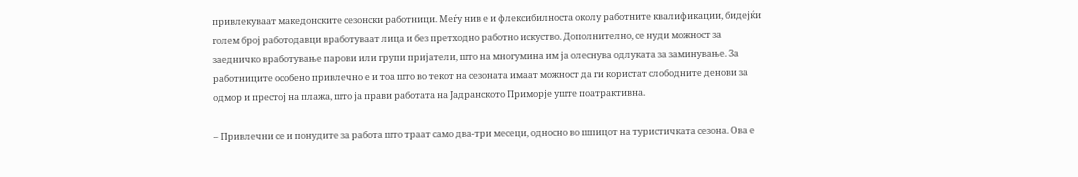привлекуваат македонските сезонски работници. Меѓу нив е и флексибилноста околу работните квалификации, бидејќи голем број работодавци вработуваат лица и без претходно работно искуство. Дополнително, се нуди можност за заедничко вработување парови или групи пријатели, што на многумина им ја олеснува одлуката за заминување. За работниците особено привлечно е и тоа што во текот на сезоната имаат можност да ги користат слободните денови за одмор и престој на плажа, што ја прави работата на Јадранското Приморје уште поатрактивна.

– Привлечни се и понудите за работа што траат само два-три месеци, односно во шпицот на туристичката сезона. Ова е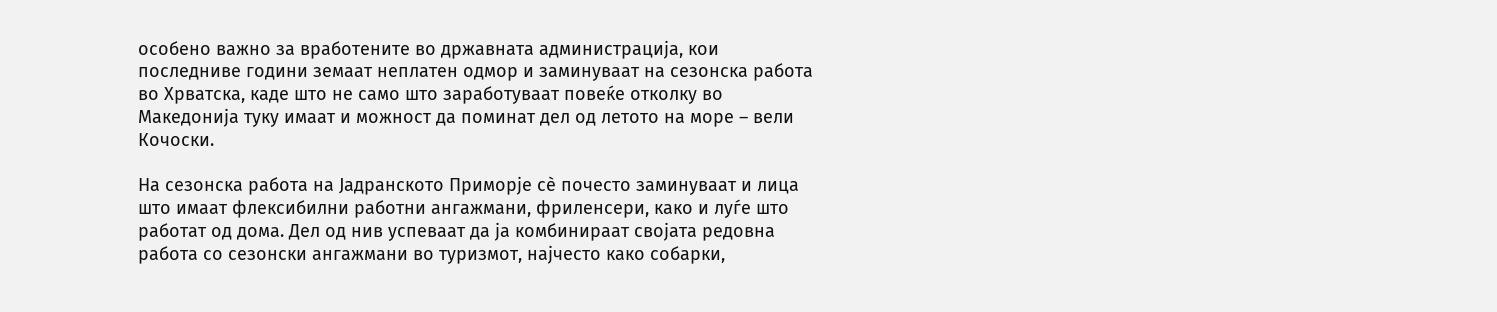особено важно за вработените во државната администрација, кои последниве години земаат неплатен одмор и заминуваат на сезонска работа во Хрватска, каде што не само што заработуваат повеќе отколку во Македонија туку имаат и можност да поминат дел од летото на море – вели Кочоски.

На сезонска работа на Јадранското Приморје сѐ почесто заминуваат и лица што имаат флексибилни работни ангажмани, фриленсери, како и луѓе што работат од дома. Дел од нив успеваат да ја комбинираат својата редовна работа со сезонски ангажмани во туризмот, најчесто како собарки,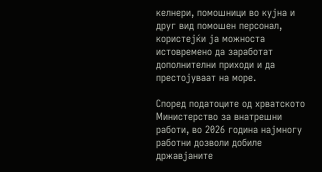келнери, помошници во кујна и друг вид помошен персонал, користејќи ја можноста истовремено да заработат дополнителни приходи и да престојуваат на море.

Според податоците од хрватското Министерство за внатрешни работи, во 2026 година најмногу работни дозволи добиле државјаните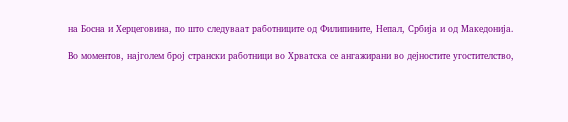на Босна и Херцеговина, по што следуваат работниците од Филипините, Непал, Србија и од Македонија.

Во моментов, најголем број странски работници во Хрватска се ангажирани во дејностите угостителство,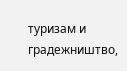туризам и градежништво,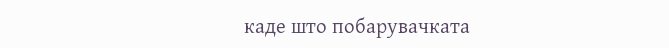каде што побарувачката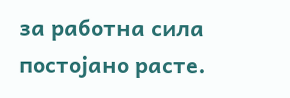за работна сила постојано расте.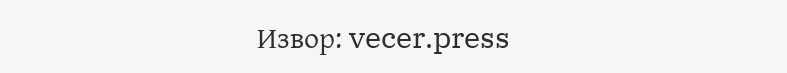Извор: vecer.press